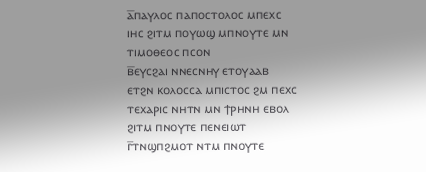ⲁ̅ⲡⲁⲩⲗⲟⲥ ⲡⲁⲡⲟⲥⲧⲟⲗⲟⲥ ⲙⲡⲉⲭⲥ ⲓⲏⲥ ϩⲓⲧⲙ ⲡⲟⲩⲱϣ ⲙⲡⲛⲟⲩⲧⲉ ⲙⲛ ⲧⲓⲙⲟⲑⲉⲟⲥ ⲡⲥⲟⲛ
ⲃ̅ⲉⲩⲥϩⲁⲓ ⲛⲛⲉⲥⲛⲏⲩ ⲉⲧⲟⲩⲁⲁⲃ ⲉⲧϩⲛ ⲕⲟⲗⲟⲥⲥⲁ ⲙⲡⲓⲥⲧⲟⲥ ϩⲙ ⲡⲉⲭⲥ ⲧⲉⲭⲁⲣⲓⲥ ⲛⲏⲧⲛ ⲙⲛ ϯⲣⲏⲛⲏ ⲉⲃⲟⲗ ϩⲓⲧⲙ ⲡⲛⲟⲩⲧⲉ ⲡⲉⲛⲉⲓⲱⲧ
ⲅ̅ⲧⲛϣⲡϩⲙⲟⲧ ⲛⲧⲙ ⲡⲛⲟⲩⲧⲉ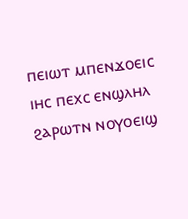ⲡⲉⲓⲱⲧ ⲙⲡⲉⲛϫⲟⲉⲓⲥ ⲓⲏⲥ ⲡⲉⲭⲥ ⲉⲛϣⲗⲏⲗ ϩⲁⲣⲱⲧⲛ ⲛⲟⲩⲟⲉⲓϣ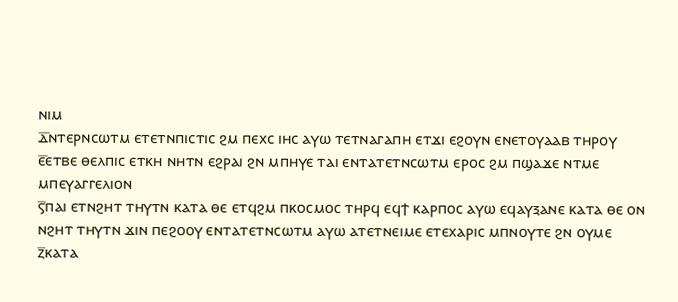ⲛⲓⲙ
ⲇ̅ⲛⲧⲉⲣⲛⲥⲱⲧⲙ ⲉⲧⲉⲧⲛⲡⲓⲥⲧⲓⲥ ϩⲙ ⲡⲉⲭⲥ ⲓⲏⲥ ⲁⲩⲱ ⲧⲉⲧⲛⲁⲅⲁⲡⲏ ⲉⲧϫⲓ ⲉϩⲟⲩⲛ ⲉⲛⲉⲧⲟⲩⲁⲁⲃ ⲧⲏⲣⲟⲩ
ⲉ̅ⲉⲧⲃⲉ ⲑⲉⲗⲡⲓⲥ ⲉⲧⲕⲏ ⲛⲏⲧⲛ ⲉϩⲣⲁⲓ ϩⲛ ⲙⲡⲏⲩⲉ ⲧⲁⲓ ⲉⲛⲧⲁⲧⲉⲧⲛⲥⲱⲧⲙ ⲉⲣⲟⲥ ϩⲙ ⲡϣⲁϫⲉ ⲛⲧⲙⲉ ⲙⲡⲉⲩⲁⲅⲅⲉⲗⲓⲟⲛ
ⲋ̅ⲡⲁⲓ ⲉⲧⲛϩⲏⲧ ⲧⲏⲩⲧⲛ ⲕⲁⲧⲁ ⲑⲉ ⲉⲧϥϩⲙ ⲡⲕⲟⲥⲙⲟⲥ ⲧⲏⲣϥ ⲉϥϯ ⲕⲁⲣⲡⲟⲥ ⲁⲩⲱ ⲉϥⲁⲩⲝⲁⲛⲉ ⲕⲁⲧⲁ ⲑⲉ ⲟⲛ ⲛϩⲏⲧ ⲧⲏⲩⲧⲛ ϫⲓⲛ ⲡⲉϩⲟⲟⲩ ⲉⲛⲧⲁⲧⲉⲧⲛⲥⲱⲧⲙ ⲁⲩⲱ ⲁⲧⲉⲧⲛⲉⲓⲙⲉ ⲉⲧⲉⲭⲁⲣⲓⲥ ⲙⲡⲛⲟⲩⲧⲉ ϩⲛ ⲟⲩⲙⲉ
ⲍ̅ⲕⲁⲧⲁ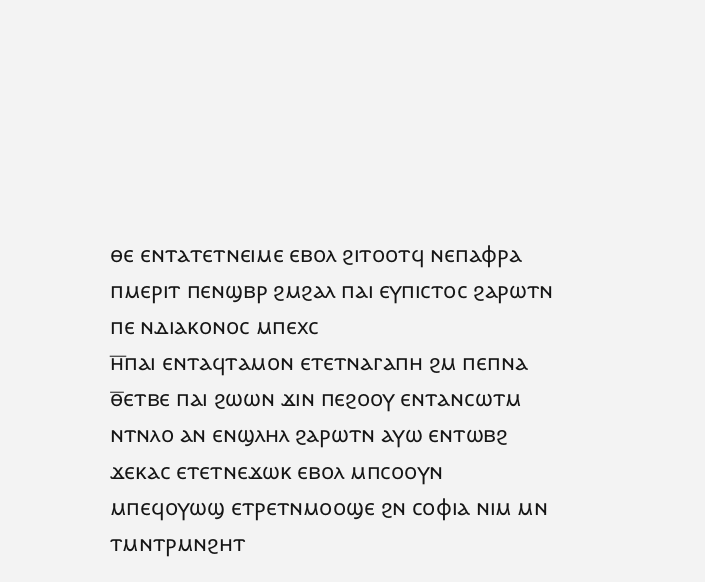ⲑⲉ ⲉⲛⲧⲁⲧⲉⲧⲛⲉⲓⲙⲉ ⲉⲃⲟⲗ ϩⲓⲧⲟⲟⲧϥ ⲛⲉⲡⲁⲫⲣⲁ ⲡⲙⲉⲣⲓⲧ ⲡⲉⲛϣⲃⲣ ϩⲙϩⲁⲗ ⲡⲁⲓ ⲉⲩⲡⲓⲥⲧⲟⲥ ϩⲁⲣⲱⲧⲛ ⲡⲉ ⲛⲇⲓⲁⲕⲟⲛⲟⲥ ⲙⲡⲉⲭⲥ
ⲏ̅ⲡⲁⲓ ⲉⲛⲧⲁϥⲧⲁⲙⲟⲛ ⲉⲧⲉⲧⲛⲁⲅⲁⲡⲏ ϩⲙ ⲡⲉⲡⲛⲁ
ⲑ̅ⲉⲧⲃⲉ ⲡⲁⲓ ϩⲱⲱⲛ ϫⲓⲛ ⲡⲉϩⲟⲟⲩ ⲉⲛⲧⲁⲛⲥⲱⲧⲙ ⲛⲧⲛⲗⲟ ⲁⲛ ⲉⲛϣⲗⲏⲗ ϩⲁⲣⲱⲧⲛ ⲁⲩⲱ ⲉⲛⲧⲱⲃϩ ϫⲉⲕⲁⲥ ⲉⲧⲉⲧⲛⲉϫⲱⲕ ⲉⲃⲟⲗ ⲙⲡⲥⲟⲟⲩⲛ ⲙⲡⲉϥⲟⲩⲱϣ ⲉⲧⲣⲉⲧⲛⲙⲟⲟϣⲉ ϩⲛ ⲥⲟⲫⲓⲁ ⲛⲓⲙ ⲙⲛ ⲧⲙⲛⲧⲣⲙⲛϩⲏⲧ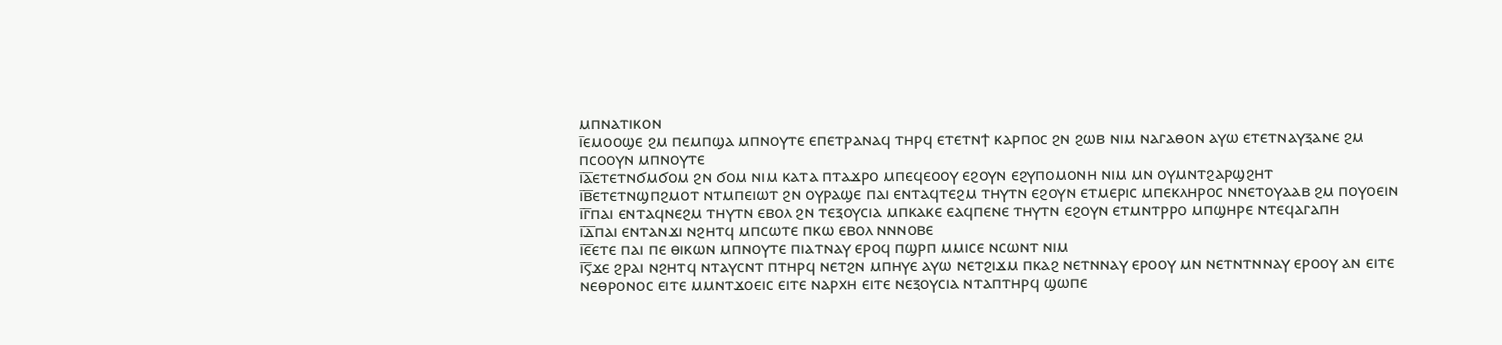ⲙⲡⲛⲁⲧⲓⲕⲟⲛ
ⲓ̅ⲉⲙⲟⲟϣⲉ ϩⲙ ⲡⲉⲙⲡϣⲁ ⲙⲡⲛⲟⲩⲧⲉ ⲉⲡⲉⲧⲣⲁⲛⲁϥ ⲧⲏⲣϥ ⲉⲧⲉⲧⲛϯ ⲕⲁⲣⲡⲟⲥ ϩⲛ ϩⲱⲃ ⲛⲓⲙ ⲛⲁⲅⲁⲑⲟⲛ ⲁⲩⲱ ⲉⲧⲉⲧⲛⲁⲩⲝⲁⲛⲉ ϩⲙ ⲡⲥⲟⲟⲩⲛ ⲙⲡⲛⲟⲩⲧⲉ
ⲓ̅ⲁ̅ⲉⲧⲉⲧⲛϭⲙϭⲟⲙ ϩⲛ ϭⲟⲙ ⲛⲓⲙ ⲕⲁⲧⲁ ⲡⲧⲁϫⲣⲟ ⲙⲡⲉϥⲉⲟⲟⲩ ⲉϩⲟⲩⲛ ⲉϩⲩⲡⲟⲙⲟⲛⲏ ⲛⲓⲙ ⲙⲛ ⲟⲩⲙⲛⲧϩⲁⲣϣϩⲏⲧ
ⲓ̅ⲃ̅ⲉⲧⲉⲧⲛϣⲡϩⲙⲟⲧ ⲛⲧⲙⲡⲉⲓⲱⲧ ϩⲛ ⲟⲩⲣⲁϣⲉ ⲡⲁⲓ ⲉⲛⲧⲁϥⲧⲉϩⲙ ⲧⲏⲩⲧⲛ ⲉϩⲟⲩⲛ ⲉⲧⲙⲉⲣⲓⲥ ⲙⲡⲉⲕⲗⲏⲣⲟⲥ ⲛⲛⲉⲧⲟⲩⲁⲁⲃ ϩⲙ ⲡⲟⲩⲟⲉⲓⲛ
ⲓ̅ⲅ̅ⲡⲁⲓ ⲉⲛⲧⲁϥⲛⲉϩⲙ ⲧⲏⲩⲧⲛ ⲉⲃⲟⲗ ϩⲛ ⲧⲉⲝⲟⲩⲥⲓⲁ ⲙⲡⲕⲁⲕⲉ ⲉⲁϥⲡⲉⲛⲉ ⲧⲏⲩⲧⲛ ⲉϩⲟⲩⲛ ⲉⲧⲙⲛⲧⲣⲣⲟ ⲙⲡϣⲏⲣⲉ ⲛⲧⲉϥⲁⲅⲁⲡⲏ
ⲓ̅ⲇ̅ⲡⲁⲓ ⲉⲛⲧⲁⲛϫⲓ ⲛϩⲏⲧϥ ⲙⲡⲥⲱⲧⲉ ⲡⲕⲱ ⲉⲃⲟⲗ ⲛⲛⲛⲟⲃⲉ
ⲓ̅ⲉ̅ⲉⲧⲉ ⲡⲁⲓ ⲡⲉ ⲑⲓⲕⲱⲛ ⲙⲡⲛⲟⲩⲧⲉ ⲡⲓⲁⲧⲛⲁⲩ ⲉⲣⲟϥ ⲡϣⲣⲡ ⲙⲙⲓⲥⲉ ⲛⲥⲱⲛⲧ ⲛⲓⲙ
ⲓ̅ⲋ̅ϫⲉ ϩⲣⲁⲓ ⲛϩⲏⲧϥ ⲛⲧⲁⲩⲥⲛⲧ ⲡⲧⲏⲣϥ ⲛⲉⲧϩⲛ ⲙⲡⲏⲩⲉ ⲁⲩⲱ ⲛⲉⲧϩⲓϫⲙ ⲡⲕⲁϩ ⲛⲉⲧⲛⲛⲁⲩ ⲉⲣⲟⲟⲩ ⲙⲛ ⲛⲉⲧⲛⲧⲛⲛⲁⲩ ⲉⲣⲟⲟⲩ ⲁⲛ ⲉⲓⲧⲉ ⲛⲉⲑⲣⲟⲛⲟⲥ ⲉⲓⲧⲉ ⲙⲙⲛⲧϫⲟⲉⲓⲥ ⲉⲓⲧⲉ ⲛⲁⲣⲭⲏ ⲉⲓⲧⲉ ⲛⲉⲝⲟⲩⲥⲓⲁ ⲛⲧⲁⲡⲧⲏⲣϥ ϣⲱⲡⲉ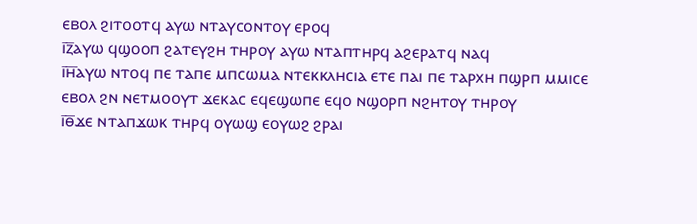ⲉⲃⲟⲗ ϩⲓⲧⲟⲟⲧϥ ⲁⲩⲱ ⲛⲧⲁⲩⲥⲟⲛⲧⲟⲩ ⲉⲣⲟϥ
ⲓ̅ⲍ̅ⲁⲩⲱ ϥϣⲟⲟⲡ ϩⲁⲧⲉⲩϩⲏ ⲧⲏⲣⲟⲩ ⲁⲩⲱ ⲛⲧⲁⲡⲧⲏⲣϥ ⲁϩⲉⲣⲁⲧϥ ⲛⲁϥ
ⲓ̅ⲏ̅ⲁⲩⲱ ⲛⲧⲟϥ ⲡⲉ ⲧⲁⲡⲉ ⲙⲡⲥⲱⲙⲁ ⲛⲧⲉⲕⲕⲗⲏⲥⲓⲁ ⲉⲧⲉ ⲡⲁⲓ ⲡⲉ ⲧⲁⲣⲭⲏ ⲡϣⲣⲡ ⲙⲙⲓⲥⲉ ⲉⲃⲟⲗ ϩⲛ ⲛⲉⲧⲙⲟⲟⲩⲧ ϫⲉⲕⲁⲥ ⲉϥⲉϣⲱⲡⲉ ⲉϥⲟ ⲛϣⲟⲣⲡ ⲛϩⲏⲧⲟⲩ ⲧⲏⲣⲟⲩ
ⲓ̅ⲑ̅ϫⲉ ⲛⲧⲁⲡϫⲱⲕ ⲧⲏⲣϥ ⲟⲩⲱϣ ⲉⲟⲩⲱϩ ϩⲣⲁⲓ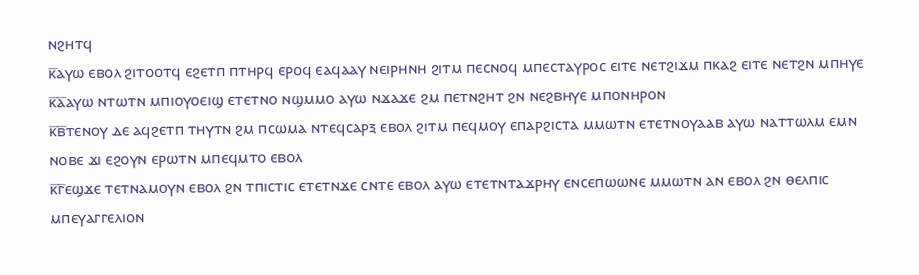ⲛϩⲏⲧϥ
ⲕ̅ⲁⲩⲱ ⲉⲃⲟⲗ ϩⲓⲧⲟⲟⲧϥ ⲉϩⲉⲧⲡ ⲡⲧⲏⲣϥ ⲉⲣⲟϥ ⲉⲁϥⲁⲁⲩ ⲛⲉⲓⲣⲏⲛⲏ ϩⲓⲧⲙ ⲡⲉⲥⲛⲟϥ ⲙⲡⲉⲥⲧⲁⲩⲣⲟⲥ ⲉⲓⲧⲉ ⲛⲉⲧϩⲓϫⲙ ⲡⲕⲁϩ ⲉⲓⲧⲉ ⲛⲉⲧϩⲛ ⲙⲡⲏⲩⲉ
ⲕ̅ⲁ̅ⲁⲩⲱ ⲛⲧⲱⲧⲛ ⲙⲡⲓⲟⲩⲟⲉⲓϣ ⲉⲧⲉⲧⲛⲟ ⲛϣⲙⲙⲟ ⲁⲩⲱ ⲛϫⲁϫⲉ ϩⲙ ⲡⲉⲧⲛϩⲏⲧ ϩⲛ ⲛⲉϩⲃⲏⲩⲉ ⲙⲡⲟⲛⲏⲣⲟⲛ
ⲕ̅ⲃ̅ⲧⲉⲛⲟⲩ ⲇⲉ ⲁϥϩⲉⲧⲡ ⲧⲏⲩⲧⲛ ϩⲙ ⲡⲥⲱⲙⲁ ⲛⲧⲉϥⲥⲁⲣⲝ ⲉⲃⲟⲗ ϩⲓⲧⲙ ⲡⲉϥⲙⲟⲩ ⲉⲡⲁⲣϩⲓⲥⲧⲁ ⲙⲙⲱⲧⲛ ⲉⲧⲉⲧⲛⲟⲩⲁⲁⲃ ⲁⲩⲱ ⲛⲁⲧⲧⲱⲗⲙ ⲉⲙⲛ ⲛⲟⲃⲉ ϫⲓ ⲉϩⲟⲩⲛ ⲉⲣⲱⲧⲛ ⲙⲡⲉϥⲙⲧⲟ ⲉⲃⲟⲗ
ⲕ̅ⲅ̅ⲉϣϫⲉ ⲧⲉⲧⲛⲁⲙⲟⲩⲛ ⲉⲃⲟⲗ ϩⲛ ⲧⲡⲓⲥⲧⲓⲥ ⲉⲧⲉⲧⲛϫⲉ ⲥⲛⲧⲉ ⲉⲃⲟⲗ ⲁⲩⲱ ⲉⲧⲉⲧⲛⲧⲁϫⲣⲏⲩ ⲉⲛⲥⲉⲡⲱⲱⲛⲉ ⲙⲙⲱⲧⲛ ⲁⲛ ⲉⲃⲟⲗ ϩⲛ ⲑⲉⲗⲡⲓⲥ ⲙⲡⲉⲩⲁⲅⲅⲉⲗⲓⲟⲛ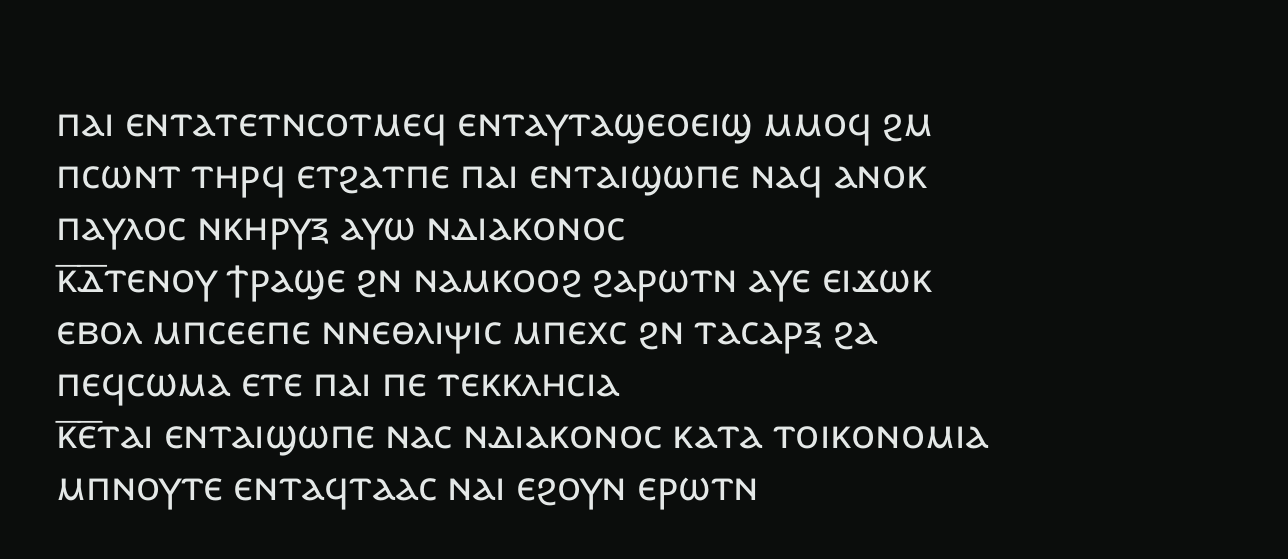ⲡⲁⲓ ⲉⲛⲧⲁⲧⲉⲧⲛⲥⲟⲧⲙⲉϥ ⲉⲛⲧⲁⲩⲧⲁϣⲉⲟⲉⲓϣ ⲙⲙⲟϥ ϩⲙ ⲡⲥⲱⲛⲧ ⲧⲏⲣϥ ⲉⲧϩⲁⲧⲡⲉ ⲡⲁⲓ ⲉⲛⲧⲁⲓϣⲱⲡⲉ ⲛⲁϥ ⲁⲛⲟⲕ ⲡⲁⲩⲗⲟⲥ ⲛⲕⲏⲣⲩⲝ ⲁⲩⲱ ⲛⲇⲓⲁⲕⲟⲛⲟⲥ
ⲕ̅ⲇ̅ⲧⲉⲛⲟⲩ ϯⲣⲁϣⲉ ϩⲛ ⲛⲁⲙⲕⲟⲟϩ ϩⲁⲣⲱⲧⲛ ⲁⲩⲉ ⲉⲓϫⲱⲕ ⲉⲃⲟⲗ ⲙⲡⲥⲉⲉⲡⲉ ⲛⲛⲉⲑⲗⲓⲯⲓⲥ ⲙⲡⲉⲭⲥ ϩⲛ ⲧⲁⲥⲁⲣⲝ ϩⲁ ⲡⲉϥⲥⲱⲙⲁ ⲉⲧⲉ ⲡⲁⲓ ⲡⲉ ⲧⲉⲕⲕⲗⲏⲥⲓⲁ
ⲕ̅ⲉ̅ⲧⲁⲓ ⲉⲛⲧⲁⲓϣⲱⲡⲉ ⲛⲁⲥ ⲛⲇⲓⲁⲕⲟⲛⲟⲥ ⲕⲁⲧⲁ ⲧⲟⲓⲕⲟⲛⲟⲙⲓⲁ ⲙⲡⲛⲟⲩⲧⲉ ⲉⲛⲧⲁϥⲧⲁⲁⲥ ⲛⲁⲓ ⲉϩⲟⲩⲛ ⲉⲣⲱⲧⲛ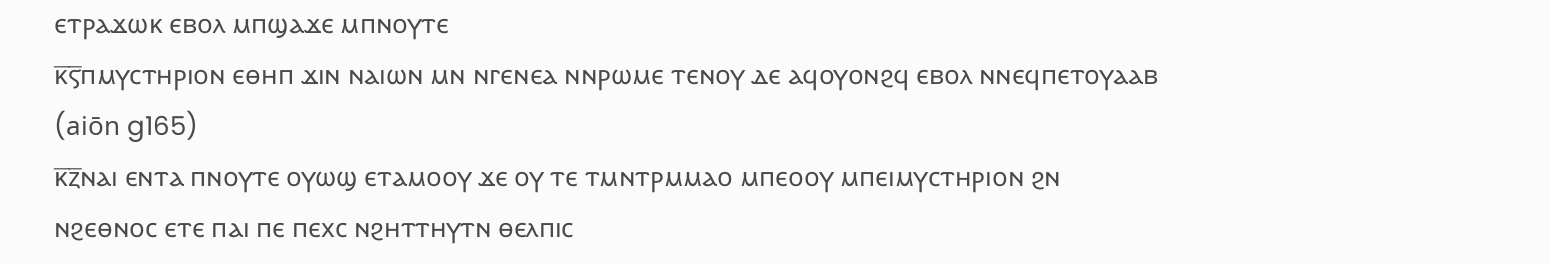ⲉⲧⲣⲁϫⲱⲕ ⲉⲃⲟⲗ ⲙⲡϣⲁϫⲉ ⲙⲡⲛⲟⲩⲧⲉ
ⲕ̅ⲋ̅ⲡⲙⲩⲥⲧⲏⲣⲓⲟⲛ ⲉⲑⲏⲡ ϫⲓⲛ ⲛⲁⲓⲱⲛ ⲙⲛ ⲛⲅⲉⲛⲉⲁ ⲛⲛⲣⲱⲙⲉ ⲧⲉⲛⲟⲩ ⲇⲉ ⲁϥⲟⲩⲟⲛϩϥ ⲉⲃⲟⲗ ⲛⲛⲉϥⲡⲉⲧⲟⲩⲁⲁⲃ (aiōn g165)
ⲕ̅ⲍ̅ⲛⲁⲓ ⲉⲛⲧⲁ ⲡⲛⲟⲩⲧⲉ ⲟⲩⲱϣ ⲉⲧⲁⲙⲟⲟⲩ ϫⲉ ⲟⲩ ⲧⲉ ⲧⲙⲛⲧⲣⲙⲙⲁⲟ ⲙⲡⲉⲟⲟⲩ ⲙⲡⲉⲓⲙⲩⲥⲧⲏⲣⲓⲟⲛ ϩⲛ ⲛϩⲉⲑⲛⲟⲥ ⲉⲧⲉ ⲡⲁⲓ ⲡⲉ ⲡⲉⲭⲥ ⲛϩⲏⲧⲧⲏⲩⲧⲛ ⲑⲉⲗⲡⲓⲥ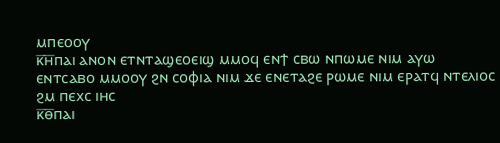ⲙⲡⲉⲟⲟⲩ
ⲕ̅ⲏ̅ⲡⲁⲓ ⲁⲛⲟⲛ ⲉⲧⲛⲧⲁϣⲉⲟⲉⲓϣ ⲙⲙⲟϥ ⲉⲛϯ ⲥⲃⲱ ⲛⲡⲱⲙⲉ ⲛⲓⲙ ⲁⲩⲱ ⲉⲛⲧⲥⲁⲃⲟ ⲙⲙⲟⲟⲩ ϩⲛ ⲥⲟⲫⲓⲁ ⲛⲓⲙ ϫⲉ ⲉⲛⲉⲧⲁϩⲉ ⲣⲱⲙⲉ ⲛⲓⲙ ⲉⲣⲁⲧϥ ⲛⲧⲉⲗⲓⲟⲥ ϩⲙ ⲡⲉⲭⲥ ⲓⲏⲥ
ⲕ̅ⲑ̅ⲡⲁⲓ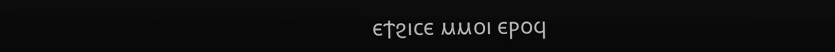ⲉϯϩⲓⲥⲉ ⲙⲙⲟⲓ ⲉⲣⲟϥ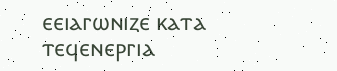ⲉⲉⲓⲁⲅⲱⲛⲓⲍⲉ ⲕⲁⲧⲁ ⲧⲉϥⲉⲛⲉⲣⲅⲓⲁ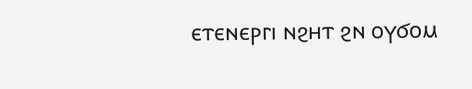ⲉⲧⲉⲛⲉⲣⲅⲓ ⲛϩⲏⲧ ϩⲛ ⲟⲩϭⲟⲙ